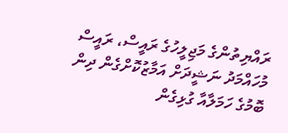ރައްޔިތުންގެ މަޖިލީހުގެ ރައީސް، ރައީސް މުހައްމަދު ނަޝީދަށް އަމާޒުކޮށްގެން ދިން ބޮމުގެ ހަމަލާއާ ގުޅިގެން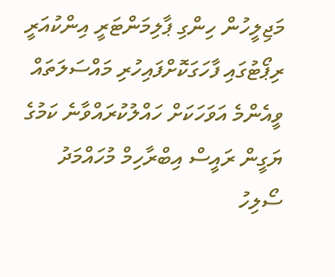މަޖިލީހުން ހިންގި ޕާލިމަންޓަރީ އިންކުއަރީ ރިޕޯޓުގައި ފާހަގަކޮށްފައިހުރި މައްސަލަތައް ވީއެންމެ އަވަހަކަށް ހައްލުކުރައްވާނެ ކަމުގެ ޔަގީން ރައީސް އިބްރާހިމް މުހައްމަދު ސޯލިހު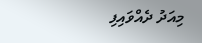މިއަދު ދެއްވައިފި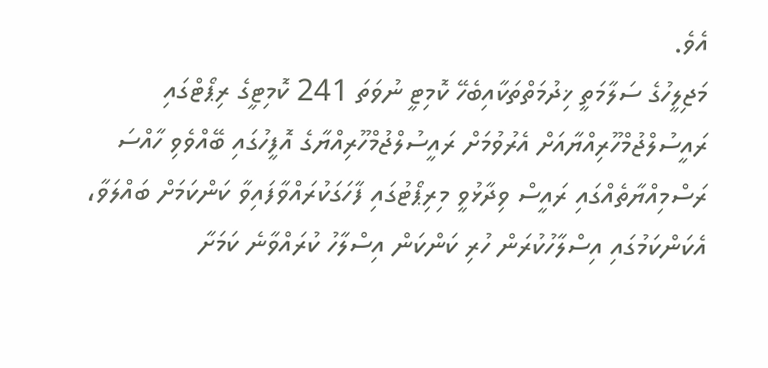އެވެ.
މަޖިލީހުގެ ސަލާމަތީ ޚިދުމަތްތަކާއިބެހޭ ކޮމިޓީ ނުވަތަ 241 ކޮމިޓީގެ ރިޕޯޓްގައި ރައީސުލްޖުމްހޫރިއްޔާއަށް އެރުވުމަށް ރައީސުލްޖުމްހޫރިއްޔާގެ އޮފީހުގައި ބޭއްވެވި ހާއްސަ ރަސްމިއްޔާތެއްގައި ރައީސް ވިދާޅުވީ މިރިޕޯޓުގައި ފާހަގަކުރައްވާފައިވާ ކަންކަމަށް ބައްލަވާ، އެކަންކަމުގައި އިސްލާހުކުރަން ހުރި ކަންކަން އިސްލާހު ކުރައްވާނެ ކަމަށާ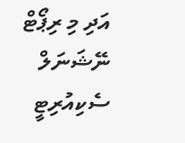އަދި މި ރިޕޯޓް ނޭޝަނަލް ސެކިއުރިޓީ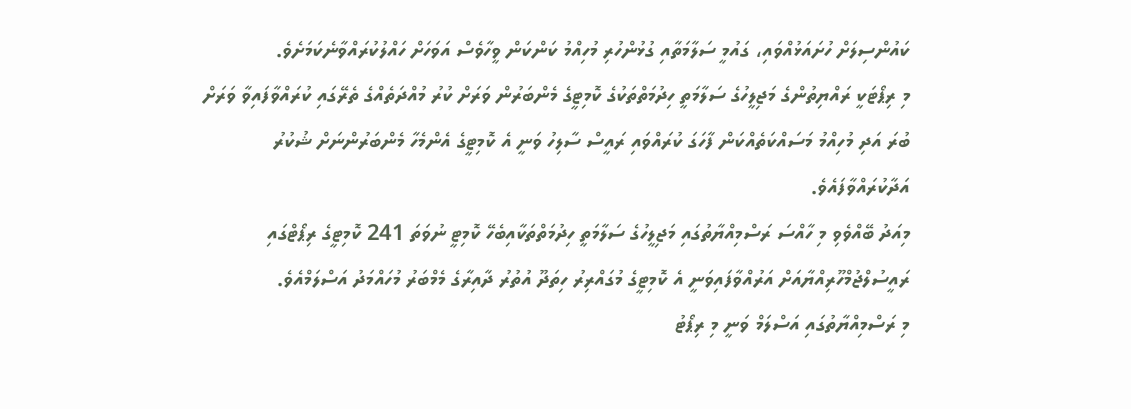ކައުންސިލަށް ހުށައަޅުއްވައި، ގައުމީ ސަލާމަތާއި ގުޅުންހުރި މުހިއްމު ކަންކަން ވީހާވެސް އަވަހަށް ހައްލުކުރައްވާނެކަމަށެވެ.
މި ރިޕޯޓަކީ ރައްޔިތުންގެ މަޖިލީހުގެ ސަލާމަތީ ހިދުމަތްތަކުގެ ކޮމިޓީގެ މެންބަރުން ވަރަށް ކުރު މުއްދަތެއްގެ ތެރޭގައި ކުރައްވާފައިވާ ވަރަށް ބުރަ އަދި މުހިއްމު މަސައްކަތެއްކަން ފާހަގަ ކުރައްވައި ރައީސް ސާލިހު ވަނީ އެ ކޮމިޓީގެ އެންމެހާ މެންބަރުންނަށް ޝުކުރު އަދާކުރައްވާފައެވެ.
މިއަދު ބޭއްވެވި މި ހާއްސަ ރަސްމިއްޔާތުގައި މަޖިލީހުގެ ސަލާމަތީ ހިދުމަތްތަކާއިބެހޭ ކޮމިޓީ ނުވަތަ 241 ކޮމިޓީގެ ރިޕޯޓްގައި ރައީސުލްޖުމްހޫރިއްޔާއަށް އަރުއްވާފައިވަނީ އެ ކޮމިޓީގެ މުގައްރިރު ހިތަދޫ އުތުރު ދާއިރާގެ މެމްބަރު މުހައްމަދު އަސްލަމްއެވެ.
މި ރަސްމިއްޔާތުގައި އަސްލަމް ވަނީ މި ރިޕޯޓު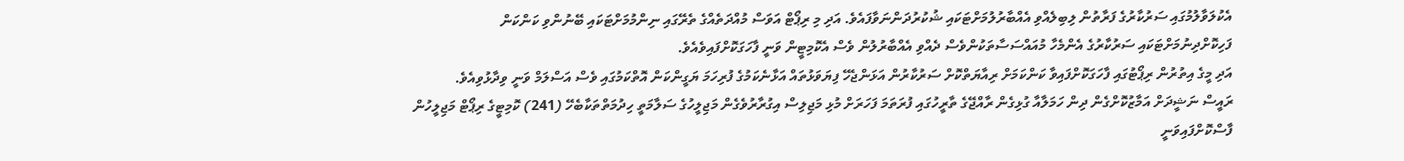އެކުލަވާލުމުގައި ސަރުކާރުގެ ފަރާތުން ލިބިލެއްވި އެއްބާރުލުމަށްޓަކައި ޝުކުރުދަންނަވާފައެވެ. އަދި މި ރިޕޯޓް އަވަސް މުއްދަތެއްގެ ތެރޭގައި ނިންމުމަށްޓަކައި ބޭނުންވި ކަންކަން ފަހިކޮށްދިނުމަށްޓަކައި ސަރުކާރުގެ އެންމެހާ މުއައްސަސާތަކުންވެސް ދެއްވި އެއްބާރުލުން ވެސް އެކޮމިޓީން ވަނީ ފާހަގަކޮށްފައިވެއެވެ.
އަދި މީގެ އިތުރުން ރިޕޯޓުގައި ފާހަގަކޮށްފައިވާ ކަންކަމަށް ރިއާޔަތްކޮށް ސަރުކާރުން އަޅަންޖެހޭ ފިޔަވަޅުތައް އަޅާނެކަމުގެ ފުރިހަމަ ޔަގީންކަން އޮތްކަމުގައި ވެސް އަސްލަމް ވަނީ ވިދާޅުވިއެވެ.
ރައީސް ނަޝީދަށް އަމާޒުކޮށްގެން ދިން ހަމަލާއާ ގުޅިގެން ރާއްޖޭގެ ތާރީހުގައި ފުރަތަމަ ފަހަރަށް މުޅި މަޖިލިސް އިގުރާރުވެގެން މަޖިލީހުގެ ސަލާމަތީ ހިދުމަތްތަކާބެހޭ (241) ކޮމިޓީގެ ރިޕޯޓް މަޖިލީހުން ފާސްކޮށްފައިވަނީ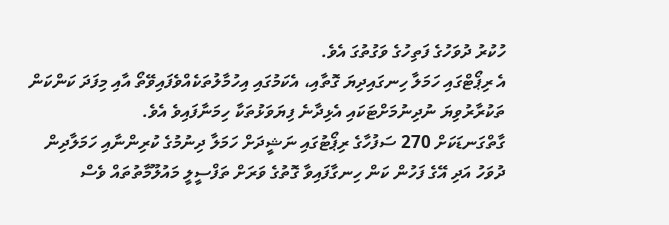ހުކުރު ދުވަހުގެ ފަތިހުގެ ވަގުތުގަ އެވެ.
އެ ރިޕޯޓްގައި ހަމަލާ ހިނގައިދިޔަ ގޮތާއި، އެކަމުގައި އިހުމާލުތަކެއްވެފައިވޭތޯ އާއި މިފަދަ ކަންކަން ތަކުރާރުވިޔަ ނުދިނުމަށްޓަކައި އެޅިދާނެ ފިޔަވަޅުތަކާ ހިމަނާފައިވެ އެވެ.
ގާތްގަނޑަކަށް 270 ސަފުހާގެ ރިޕޯޓުގައި ނަޝީދަށް ހަމަލާ ދިނުމުގެ ކުރިންނާއި ހަމަލާދިން ދުވަހު އަދި އޭގެ ފަހުން ކަން ހިނގާފައިވާ ގޮތުގެ ވަރަށް ތަފްސީލީ މައުލޫމާތުތައް ވެސް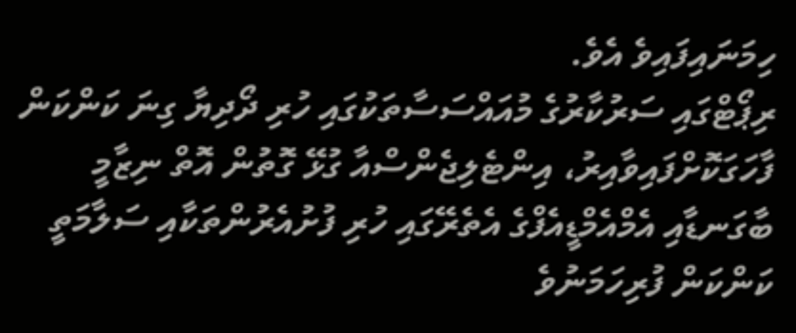ހިމަނައިފައިވެ އެވެ.
ރިޕޯޓްގައި ސަރުކާރުގެ މުއައްސަސާތަކުގައި ހުރި ދޯދިޔާ ގިނަ ކަންކަން ފާހަގަކޮށްފައިވާއިރު، އިންޓެލިޖެންސްއާ ގުޅޭ ގޮތުން އޮތް ނިޒާމީ ބާގަނޑާއި އެމްއެމްޑީއެފްގެ އެތެރޭގައި ހުރި ފުށުއެރުންތަކާއި ސަލާމަތީ ކަންކަން ފުރިހަމަނުވެ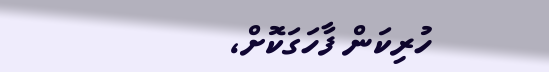ހުރިކަން ފާހަގަކޮށް،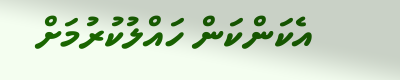އެކަންކަން ހައްލުކުރުމަށް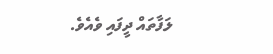ލަފާތައް ދީފައި ވެއެވެ.